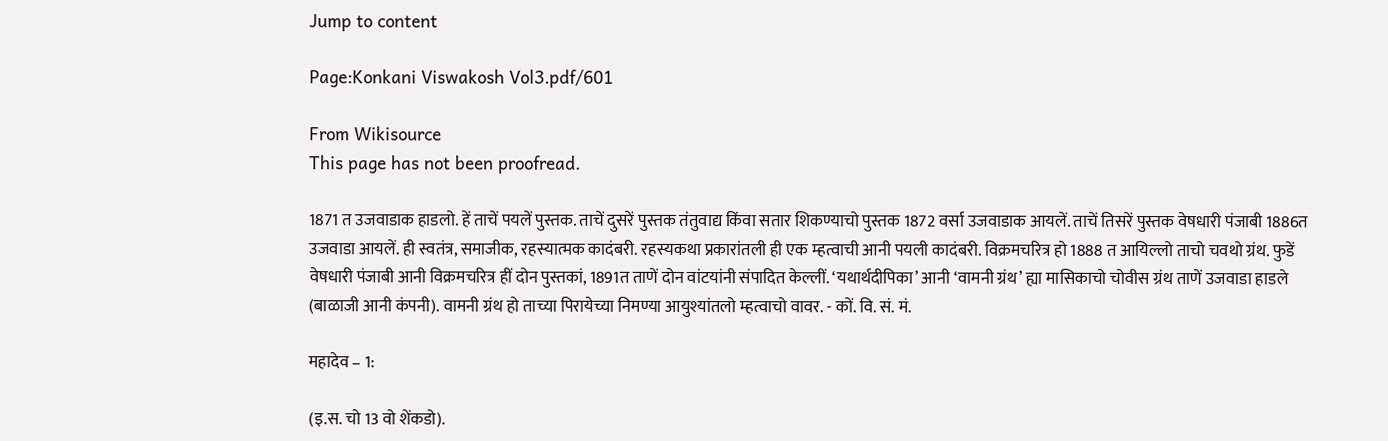Jump to content

Page:Konkani Viswakosh Vol3.pdf/601

From Wikisource
This page has not been proofread.

1871 त उजवाडाक हाडलो. हें ताचें पयलें पुस्तक. ताचें दुसरें पुस्तक तंतुवाद्य किंवा सतार शिकण्याचो पुस्तक 1872 वर्सा उजवाडाक आयलें. ताचें तिसरें पुस्तक वेषधारी पंजाबी 1886त उजवाडा आयलें. ही स्वतंत्र, समाजीक, रहस्यात्मक कादंबरी. रहस्यकथा प्रकारांतली ही एक म्हत्वाची आनी पयली कादंबरी. विक्रमचरित्र हो 1888 त आयिल्लो ताचो चवथो ग्रंथ. फुडें वेषधारी पंजाबी आनी विक्रमचरित्र हीं दोन पुस्तकां, 1891त ताणें दोन वांटयांनी संपादित केल्लीं. ‘यथार्थदीपिका’ आनी ‘वामनी ग्रंथ’ ह्या मासिकाचो चोवीस ग्रंथ ताणें उजवाडा हाडले (बाळाजी आनी कंपनी). वामनी ग्रंथ हो ताच्या पिरायेच्या निमण्या आयुश्यांतलो म्हत्वाचो वावर. - कों. वि. सं. मं.

महादेव – 1:

(इ.स. चो 13 वो शेंकडो).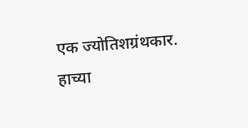एक ज्योतिशग्रंथकार. हाच्या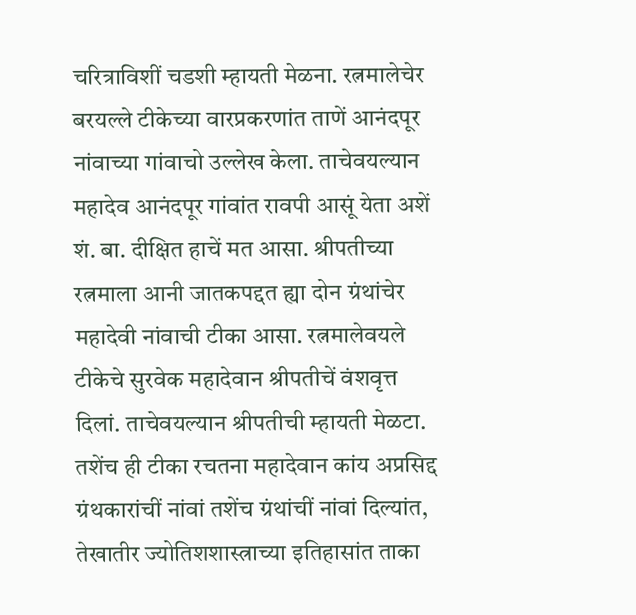चरित्राविशीं चडशी म्हायती मेळना. रत्नमालेचेर बरयल्ले टीकेच्या वारप्रकरणांत ताणें आनंदपूर नांवाच्या गांवाचो उल्लेख केला. ताचेवयल्यान महादेव आनंदपूर गांवांत रावपी आसूं येता अशें शं. बा. दीक्षित हाचें मत आसा. श्रीपतीच्या रत्नमाला आनी जातकपद्दत ह्या दोन ग्रंथांचेर महादेवी नांवाची टीका आसा. रत्नमालेवयले टीकेचे सुरवेक महादेवान श्रीपतीचें वंशवृत्त दिलां. ताचेवयल्यान श्रीपतीची म्हायती मेळटा. तशेंच ही टीका रचतना महादेवान कांय अप्रसिद्द ग्रंथकारांचीं नांवां तशेंच ग्रंथांचीं नांवां दिल्यांत, तेखातीर ज्योतिशशास्त्राच्या इतिहासांत ताका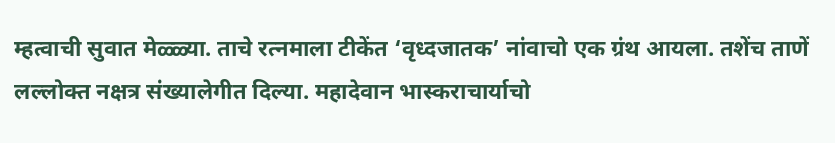म्हत्वाची सुवात मेळ्ळ्या. ताचे रत्नमाला टीकेंत ‘वृध्दजातक’ नांवाचो एक ग्रंथ आयला. तशेंच ताणें लल्लोक्त नक्षत्र संख्यालेगीत दिल्या. महादेवान भास्कराचार्याचो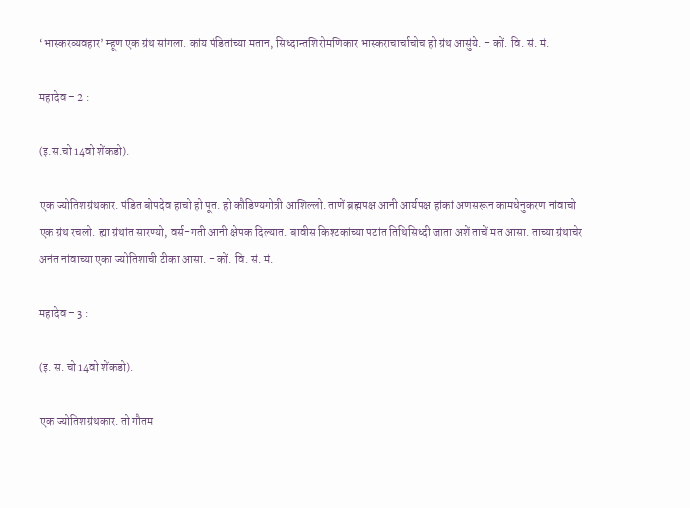‘भास्करव्यवहार’ म्हूण एक ग्रंथ सांगला. कांय पंडितांच्या मतान, सिध्दान्तशिरोमणिकार भास्कराचार्चाचोच हो ग्रंथ आसुंये. - कों. वि. सं. मं.

महादेव – 2 :

(इ.स.चो 14वो शेंकडो).

एक ज्योतिशग्रंथकार. पंडित बोपदेव हाचो हो पूत. हो कौडिण्यगोत्री आशिल्लो. ताणें ब्रह्मपक्ष आनी आर्यपक्ष हांकां अणसरून कामधेनुकरण नांवाचो एक ग्रंथ रचलो. ह्या ग्रंथांत सारण्यो, वर्स-गती आनी क्षेपक दिल्यात. बावीस किश्टकांच्या पटांत तिथिसिध्दी जाता अशें ताचें मत आसा. ताच्या ग्रंथाचेर अनंत नांवाच्या एका ज्योतिशाची टीका आसा. - कों. वि. सं. मं.

महादेव – 3 :

(इ. स. चो 14वो शेंकडो).

एक ज्योतिशग्रंथकार. तो गौतम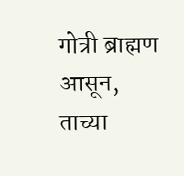गोत्री ब्राह्मण आसून, ताच्या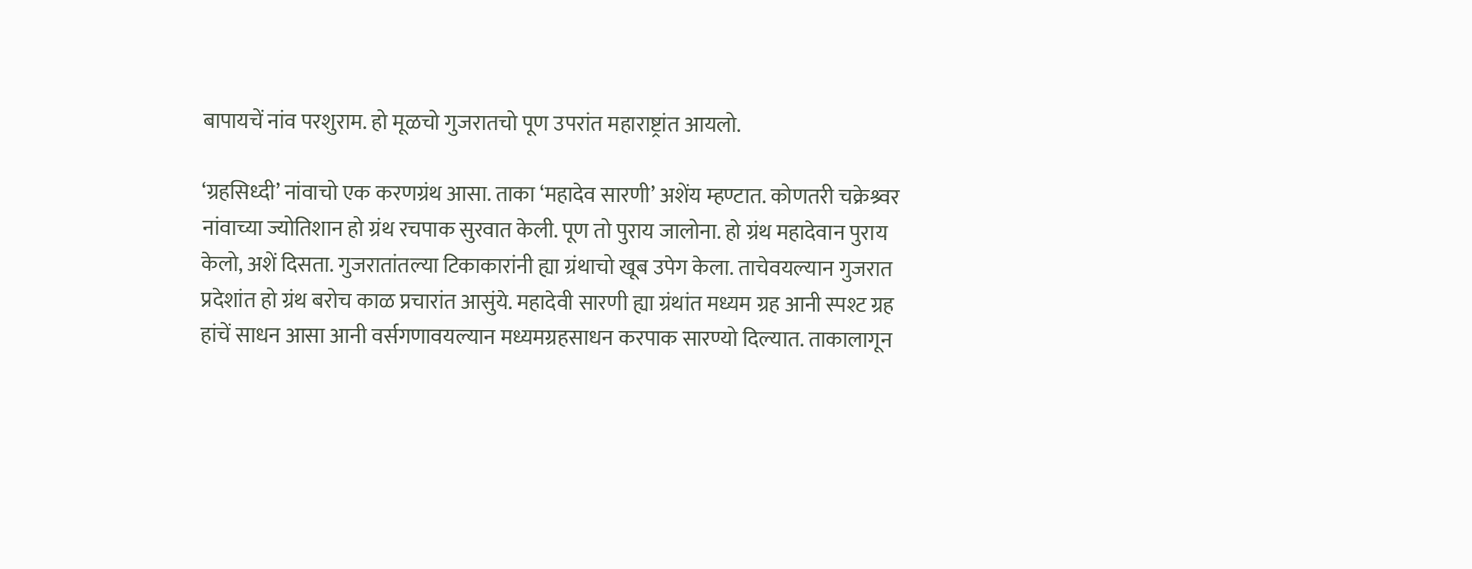बापायचें नांव परशुराम. हो मूळचो गुजरातचो पूण उपरांत महाराष्ट्रांत आयलो.

‘ग्रहसिध्दी’ नांवाचो एक करणग्रंथ आसा. ताका ‘महादेव सारणी’ अशेंय म्हण्टात. कोणतरी चक्रेश्र्वर नांवाच्या ज्योतिशान हो ग्रंथ रचपाक सुरवात केली. पूण तो पुराय जालोना. हो ग्रंथ महादेवान पुराय केलो, अशें दिसता. गुजरातांतल्या टिकाकारांनी ह्या ग्रंथाचो खूब उपेग केला. ताचेवयल्यान गुजरात प्रदेशांत हो ग्रंथ बरोच काळ प्रचारांत आसुंये. महादेवी सारणी ह्या ग्रंथांत मध्यम ग्रह आनी स्पश्ट ग्रह हांचें साधन आसा आनी वर्सगणावयल्यान मध्यमग्रहसाधन करपाक सारण्यो दिल्यात. ताकालागून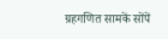ग्रहगणित सामकें सोंपें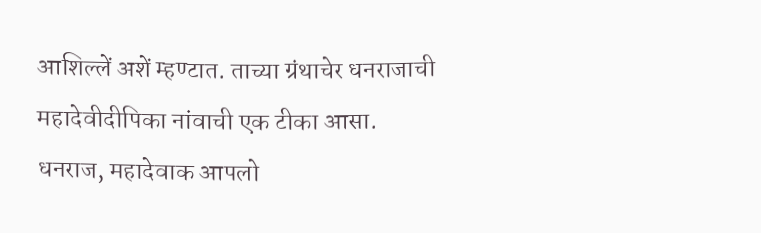आशिल्लें अशें म्हण्टात. ताच्या ग्रंथाचेर धनराजाची महादेवीदीपिका नांवाची एक टीका आसा. धनराज, महादेवाक आपलो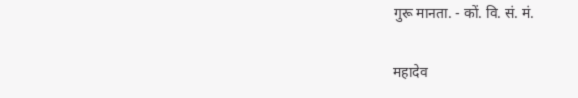गुरू मानता. - कों. वि. सं. मं.

महादेव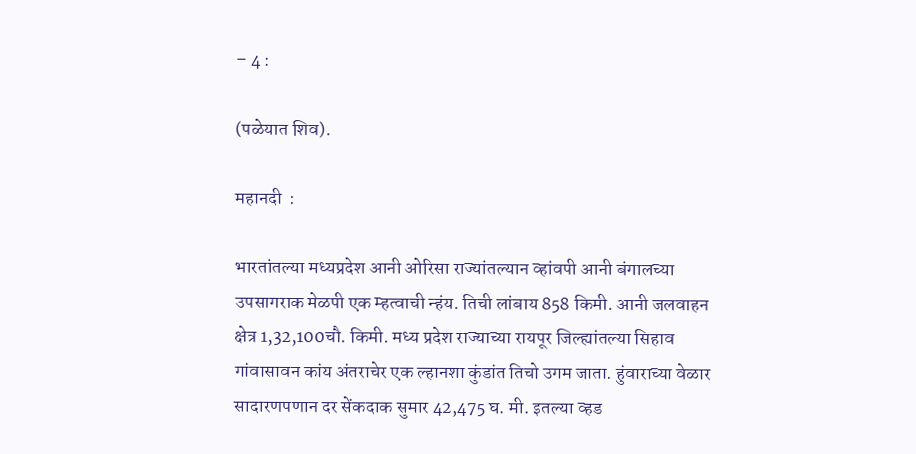– 4 :

(पळेयात शिव).

महानदी  :

भारतांतल्या मध्यप्रदेश आनी ओरिसा राज्यांतल्यान व्हांवपी आनी बंगालच्या उपसागराक मेळपी एक म्हत्वाची न्हंय. तिची लांबाय 858 किमी. आनी जलवाहन क्षेत्र 1,32,100चौ. किमी. मध्य प्रदेश राज्याच्या रायपूर जिल्ह्यांतल्या सिहाव गांवासावन कांय अंतराचेर एक ल्हानशा कुंडांत तिचो उगम जाता. हुंवाराच्या वेळार सादारणपणान दर सेंकदाक सुमार 42,475 घ. मी. इतल्या व्हड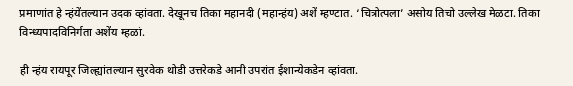प्रमाणांत हे न्हंयेंतल्यान उदक व्हांवता. देखूनच तिका महानदी (महान्हंय) अशें म्हण्टात. ‘चित्रोत्पला’ असोय तिचो उल्लेख मेळटा. तिका विन्ध्यपादविनिर्गता अशेंय म्हळां.

ही न्हंय रायपूर जिल्ह्यांतल्यान सुरवेक थोडी उत्तरेकडे आनी उपरांत ईशान्येकडेन व्हांवता.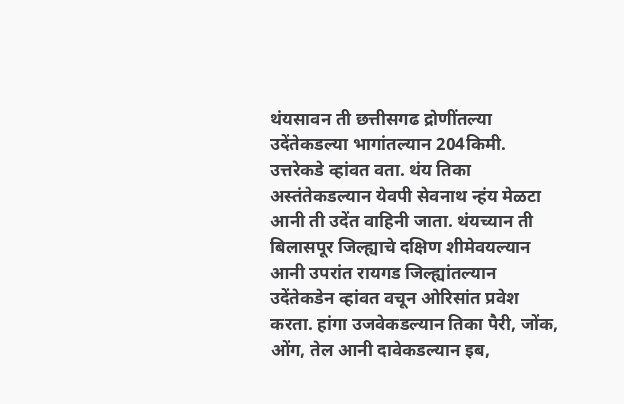थंयसावन ती छत्तीसगढ द्रोणींतल्या उदेंतेकडल्या भागांतल्यान 204किमी. उत्तरेकडे व्हांवत वता. थंय तिका अस्तंतेकडल्यान येवपी सेवनाथ न्हंय मेळटा आनी ती उदेंत वाहिनी जाता. थंयच्यान ती बिलासपूर जिल्ह्याचे दक्षिण शीमेवयल्यान आनी उपरांत रायगड जिल्ह्यांतल्यान उदेंतेकडेन व्हांवत वचून ओरिसांत प्रवेश करता. हांगा उजवेकडल्यान तिका पैरी, जोंक, ओंग, तेल आनी दावेकडल्यान इब,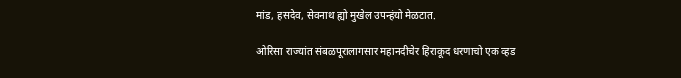मांड, हसदेव, सेवनाथ ह्यो मुखेल उपन्हंयो मेळटात.

ओरिसा राज्यांत संबळपूरालागसार महानदीचेर हिराकूद धरणाचो एक व्हड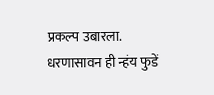प्रकल्प उबारला. धरणासावन ही न्हंय फुडें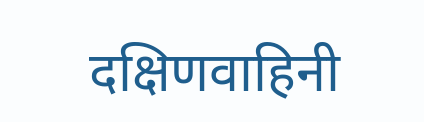दक्षिणवाहिनी